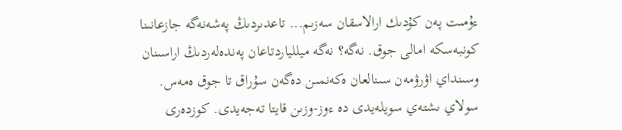ءۇمىت پەن كۇدىك ارالاسقان سەزىم... تاعدىردىڭ پەشەنەگە جازعانىنا كونبەسكە امالى جوق. نەگە؟ نەگە ميللياردتاعان پەندەلەردىڭ اراسىنان وسىنداي اۋرۋمەن سىنالعان ەكەنمىن دەگەن سۇراق تا جوق ەمەس. سولاي ىشتەي سويلەيدى دە ءوز-وزىن قايتا تەجەيدى. كوزدەرى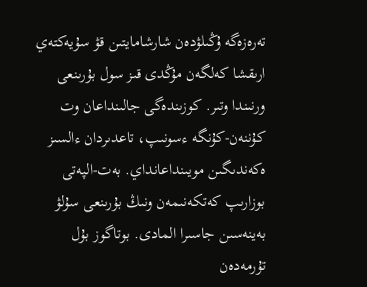تەرەزەگە ۇڭىلۋدەن شارشامايتىن قۋ سۇيەكتەي ارىقشا كەلگەن مۇڭدى قىز سول بۇرىنعى ورنىندا وتىر. كوزىندەگى جالىنداعان وت كۇننەن-كۇنگە ءسونىپ، تاعدىردان ءالسىز ەكەندىگىن مويىنداعانداي. بەت-الپەتى بوزارىپ كەتكەنىمەن ونىڭ بۇرىنعى سۇلۋ بەينەسىن جاسىرا المادى. بوتاگوز بۇل تۇرمەدەن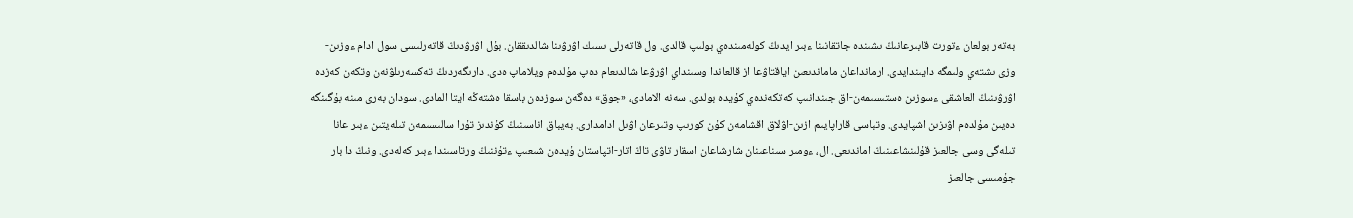بەتەر بولعان ءتورت قابىرعانىڭ ىشىندە جاتقانىنا ءبىر ايدىڭ كولەمىندەي بولىپ قالدى. ول قاتەرلى ىسىك اۋرۋىنا شالدىققان. بۇل اۋرۋدىڭ قاتەرلىسى سول ادام ءوزىن-وزى ىشتەي ولىمگە دايىندايدى. ارمانداعان ماماندىعىن اياقتاۋعا از قالعاندا وسىنداي اۋرۋعا شالدىعام دەپ مۇلدەم ويلاماپ ەدى. دارىگەردىڭ تەكسەرىلۋنەن وتكەن كەزدە اۋرۋىنىڭ العاشقى ءسوزىن ەستىسىمەن-اق جىندانىپ كەتكەندەي كۇيدە بولدى. سەنە الامادى، «جوق» دەگەن سوزدەن باسقا ەشتەڭە ايتا المادى. سودان بەرى مىنە بۇگىنگە دەيىن مۇلدەم اۋىزىن اشپايدى. وتباسى قاراپايىم ازىن-اۋلاق اقشامەن كۇن كورىپ وتىرعان اۋىل ادامدارى. بەيباق اناسىنىڭ كۇندىز تۇرا سالىسىمەن تىلەيتىن ءبىر عانا تىلەگى وسى جالعىز قۇلىنشاعىنىڭ اماندىعى. ال، ءومىر سىناعىنان شارشاعان اسقار تاۋى تاڭ اتار-اتپاستان ۇيدەن شىعىپ ءتۇننىڭ ورتاسىندا ءبىر كەلەدى. ونىڭ دا بار جۇمىسى جالعىز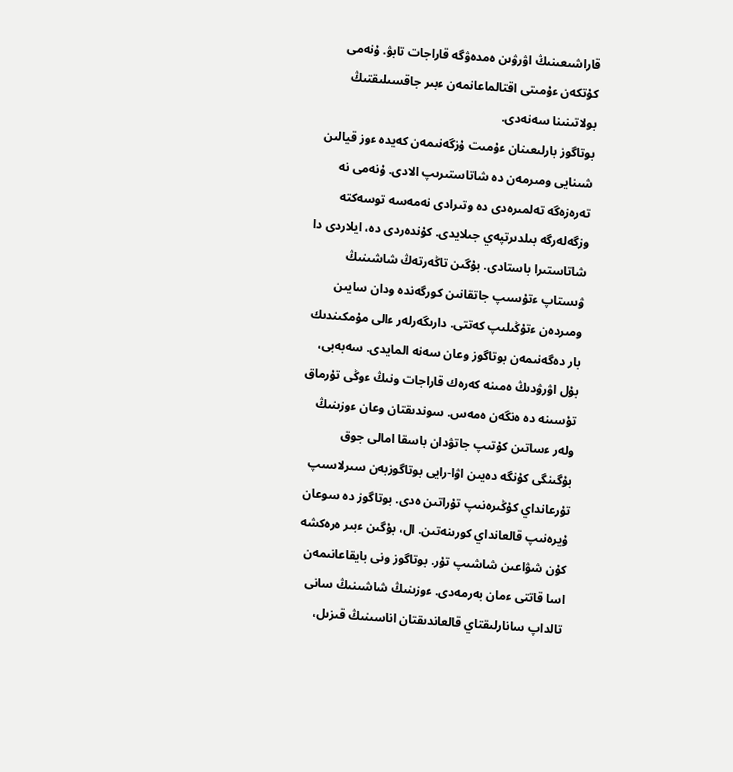قاراشىعىنىڭ اۋرۋىن ەمدەۋگە قاراجات تابۋ. ۇنەمى كۇتكەن ءۇمىتى اقتالماعانمەن ءبىر جاقسىلىقتىڭ بولاتىنىنا سەنەدى.
بوتاگوز بارلىعىنان ءۇمىت ۇزگەنىمەن كەيدە ءوز قيالىن شىنايى ومىرمەن دە شاتاستىرىپ الادى. ۇنەمى نە تەرەزەگە تەلمىرەدى دە وتىرادى نەمەسە توسەكتە وزگەلەرگە بىلدىرتپەي جىلايدى. كۇندەردى دە، ايلاردى دا شاتاستىرا باستادى. بۇگىن تاڭەرتەڭ شاشىنىڭ ۋىستاپ ءتۇسىپ جاتقانىن كورگەندە ودان سايىن ومىردەن ءتۇڭىلىپ كەتتى. دارىگەرلەر ءالى مۇمكىندىك بار دەگەنىمەن بوتاگوز وعان سەنە المايدى. سەبەبى، بۇل اۋرۋدىڭ ەمىنە كەرەك قاراجات ونىڭ ءوڭى تۇرماق تۇسىنە دە ەنگەن ەمەس. سوندىقتان وعان ءوزىنىڭ ولەر ءساتىن كۇتىپ جاتۋدان باسقا امالى جوق
بۇگىنگى كۇنگە دەيىن اۋا-رايى بوتاگوزبەن سىرلاسىپ تۇرعانداي كۇڭىرەنىپ تۇراتىن ەدى. بوتاگوز دە سوعان ۇيرەنىپ قالعانداي كورىنەتىن. ال، بۇگىن ءبىر ەرەكشە كۇن شۋاعىن شاشىپ تۇر. بوتاگوز ونى بايقاعانىمەن اسا قاتتى ءمان بەرمەدى. ءوزىنىڭ شاشىنىڭ سانى تالداپ سانارلىقتاي قالعاندىقتان اناسىنىڭ قىزىل،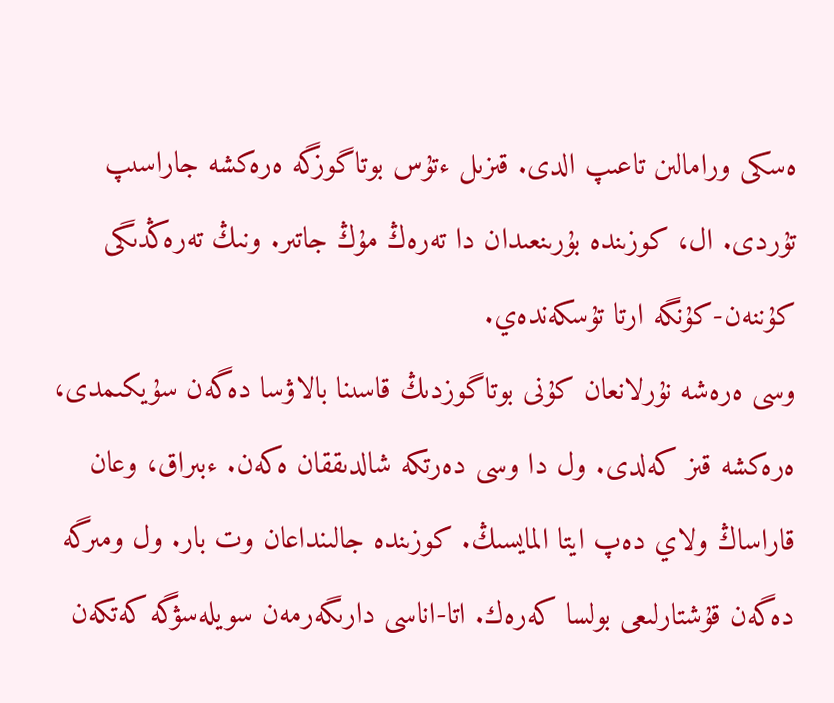ەسكى ورامالىن تاعىپ الدى. قىزىل ءتۇس بوتاگوزگە ەرەكشە جاراسىپ تۇردى. ال، كوزىندە بۇرىنعىدان دا تەرەڭ مۇڭ جاتىر. ونىڭ تەرەڭدىگى كۇننەن-كۇنگە ارتا تۇسكەندەي.
وسى ەرەشە نۇرلانعان كۇنى بوتاگوزدىڭ قاسىنا بالاۋسا دەگەن سۇيكىمدى، ەرەكشە قىز كەلدى. ول دا وسى دەرتكە شالدىققان ەكەن. ءبىراق، وعان قاراساڭ ولاي دەپ ايتا المايسىڭ. كوزىندە جالىنداعان وت بار. ول ومىرگە دەگەن قۇشتارلىعى بولسا كەرەك. اتا-اناسى دارىگەرمەن سويلەسۋگە كەتكەن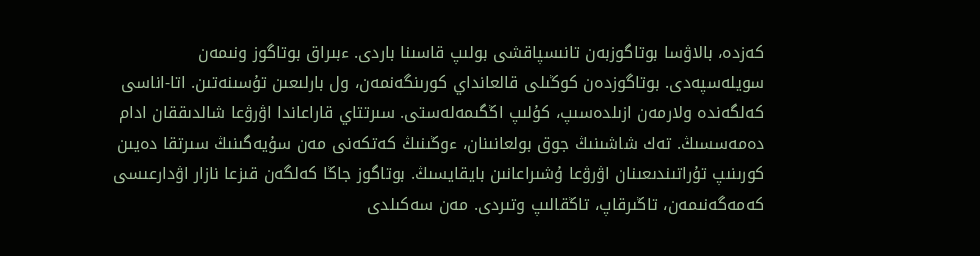كەزدە، بالاۋسا بوتاگوزبەن تانىسپاقشى بولىپ قاسىنا باردى. ءبىراق بوتاگوز ونىمەن سويلەسپەدى. بوتاگوزدەن كوڭىلى قالعانداي كورىنگەنمەن، ول بارلىعىن تۇسىنەتىن. اتا-اناسى كەلگەندە ولارمەن ازىلدەسىپ، كۇلىپ اڭگىمەلەستى. سىرتتاي قاراعاندا اۋرۋعا شالدىققان ادام دەمەسسىڭ. تەك شاشىنىڭ جوق بولعانىنان، ءوڭىنىڭ كەتكەنى مەن سۇيەگىنىڭ سىرتقا دەيىن كورىنىپ تۇراتىندىعىنان اۋرۋعا ۇشىراعانىن بايقايسىڭ. بوتاگوز جاڭا كەلگەن قىزعا نازار اۋدارعىسى كەمەگەنىمەن، تاڭىرقاپ، تاڭقالىپ وتىردى. مەن سەكىلدى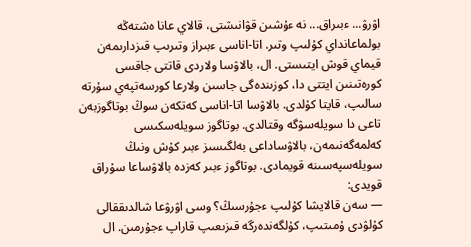اۋرۋ... ءبىراق... نە ءۇشىن قۋانىشتى، قالاي عانا ەشتەڭە بولماعانداي كۇلىپ وتىر. اتا-اناسى ءبىراز وتىرىپ قىزدارىمەن قيماي قوش ايتىستى. ال، بالاۋسا ولاردى قاتتى جاقسى كورەتىنىن ايتتى دا، كوزىندەگى جاسىن ولارعا كورسەتپەي سۇرتە سالىپ، قايتا كۇلدى. بالاۋسا اتا-اناسى كەتكەن سوڭ بوتاگوزبەن تاعى دا سويلەسۋگە وقتالدى. بوتاگوز سويلەسكىسى كەلمەگەنىمەن، بالاۋساداعى بەلگىسىز ءبىر كۇش ونىڭ سويلەسپەسىنە قويمادى. بوتاگوز ءبىر كەزدە بالاۋساعا سۇراق قويدى:
― سەن قالايشا كۇلىپ ءجۇرسىڭ؟ وسى اۋرۋعا شالدىققالى كۇلۋدى ۇمىتىپ، كۇلگەندەرگە قىزىعىپ قاراپ ءجۇرمىن. ال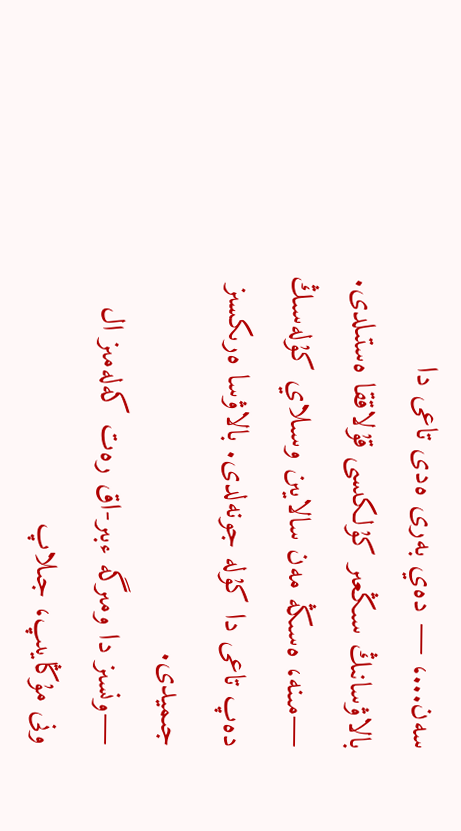سەن...، ― دەي بەرى ەدى تاعى دا بالاۋسانىڭ سىڭعىر كۇلكىسى قۇلاققا ەستىلدى.
―مىنە، ەسىڭە مەن سالايىن وسىلاي كۇلەسىڭ دەپ تاعى دا كۇلە جونەلدى. بالاۋسا ەرىكسىز جىميدى.
―ونسىز دا ومىرگە ءبىر-اق رەت كەلەمىز ال ونى مۇڭايىپ، جىلاپ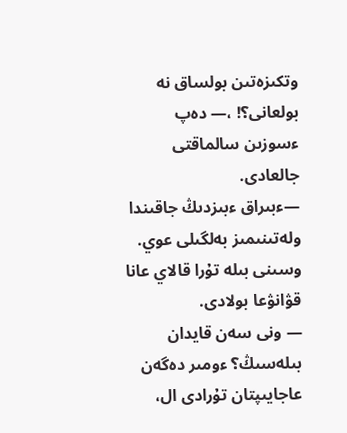وتكىزەتىن بولساق نە بولعانى؟! ،― دەپ ءسوزىن سالماقتى جالعادى.
―ءبىراق ءبىزدىڭ جاقىندا ولەتىنىمىز بەلگىلى عوي. وسىنى بىلە تۇرا قالاي عانا قۋانۋعا بولادى.
― ونى سەن قايدان بىلەسىڭ؟ ءومىر دەگەن عاجايىپتان تۇرادى ال،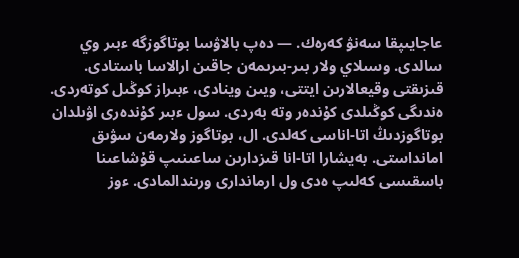عاجايىپقا سەنۋ كەرەك. ― دەپ بالاۋسا بوتاگوزگە ءبىر وي سالدى. وسىلاي ولار بىر-بىرىمەن جاقىن ارالاسا باستادى. قىزىقتى وقيعالارىن ايتتى، ويىن وينادى، ءبىراز كوڭىل كوتەردى. ەندىگى كوڭىلدى كۇندەر وتە بەردى. سول ءبىر كۇندەرى اۋىلدان بوتاگوزدىڭ اتا-اناسى كەلدى. ال، بوتاگوز ولارمەن سۋىق امانداستى. بەيشارا اتا-انا قىزدارىن ساعىنىپ قۇشاعىنا باسقىسى كەلىپ ەدى ول ارماندارى ورىندالمادى. ءوز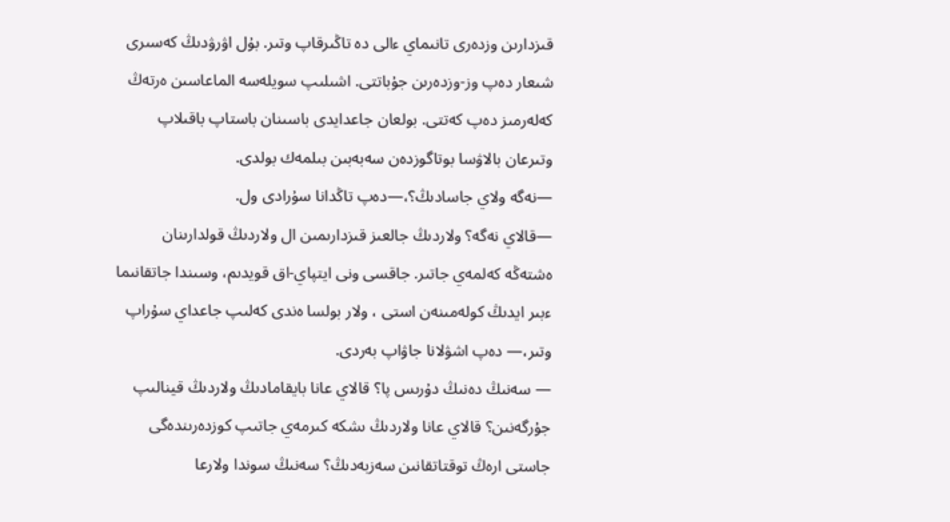قىزدارىن وزدەرى تانىماي ءالى دە تاڭىرقاپ وتىر. بۇل اۋرۋدىڭ كەسىرى شىعار دەپ وز-وزدەرىن جۇباتتى. اشىلىپ سويلەسە الماعاسىن ەرتەڭ كەلەرمىز دەپ كەتتى. بولعان جاعدايدى باسىنان باستاپ باقىلاپ وتىرعان بالاۋسا بوتاگوزدەن سەبەبىن بىلمەك بولدى.
―نەگە ولاي جاسادىڭ؟،―دەپ تاڭدانا سۇرادى ول.
―قالاي نەگە؟ ولاردىڭ جالعىز قىزدارىمىن ال ولاردىڭ قولدارىنان ەشتەڭە كەلمەي جاتىر. جاقسى ونى ايتپاي-اق قويدىم، وسىندا جاتقانىما ءبىر ايدىڭ كولەمىنەن استى ، ولار بولسا ەندى كەلىپ جاعداي سۇراپ وتىر،― دەپ اشۋلانا جاۋاپ بەردى.
― سەنىڭ دەنىڭ دۇرىس پا؟ قالاي عانا بايقامادىڭ ولاردىڭ قينالىپ جۇرگەنىن؟ قالاي عانا ولاردىڭ ىشكە كىرمەي جاتىپ كوزدەرىندەگى جاستى ارەڭ توقتاتقانىن سەزبەدىڭ؟ سەنىڭ سوندا ولارعا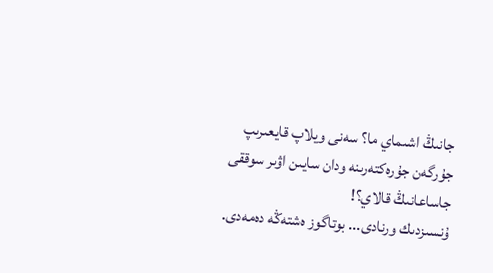جانىڭ اشىماي ما؟ سەنى ويلاپ قايعىرىپ جۇرگەن جۇرەكتەرىنە ودان سايىن اۋىر سوققى جاساعانىڭ قالاي؟!
ۇنسىزدىك ورنادى... بوتاگوز ەشتەڭە دەمەدى.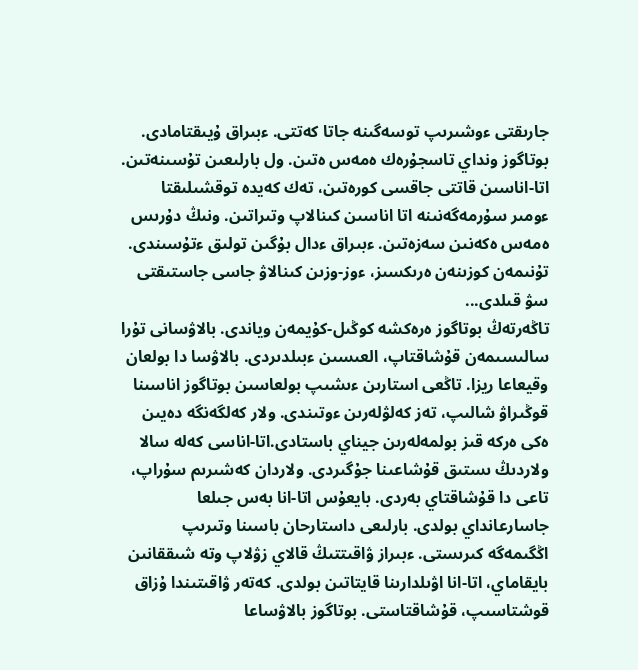جارىقتى ءوشىرىپ توسەگىنە جاتا كەتتى. ءبىراق ۇيىقتامادى. بوتاگوز ونداي تاسجۇرەك ەمەس ەتىن. ول بارلىعىن تۇسىنەتىن. اتا-اناسىن قاتتى جاقسى كورەتىن، تەك كەيدە توقشىلىقتا ءومىر سۇرمەگەنىنە اتا اناسىن كىنالاپ وتىراتىن. ونىڭ دۇرىس ەمەس ەكەنىن سەزەتىن. ءبىراق ءدال بۇگىن تولىق ءتۇسىندى. تۇنىمەن كوزىنەن ەرىكسىز، ءوز-وزىن كىنالاۋ جاسى جاستىقتى سۋ قىلدى...
تاڭەرتەڭ بوتاگوز ەرەكشە كوڭىل-كۇيمەن وياندى. بالاۋسانى تۇرا سالىسىمەن قۇشاقتاپ، العىسىن ءبىلدىردى. بالاۋسا دا بولعان وقيعاعا ريزا. تاڭعى استارىن ءىشىپ بولعاسىن بوتاگوز اناسىنا قوڭىراۋ شالىپ، تەز كەلۋلەرىن ءوتىندى. ولار كەلگەنگە دەيىن ەكى ەركە قىز بولمەلەرىن جيناي باستادى.اتا-اناسى كەلە سالا ولاردىڭ ىستىق قۇشاعىنا جۇگىردى. ولاردان كەشىرىم سۇراپ، تاعى دا قۇشاقتاي بەردى. بايعۇس اتا-انا بەس جىلعا جاسارعانداي بولدى. بارلىعى داستارحان باسىنا وتىرىپ اڭگىمەگە كىرىستى. ءبىراز ۋاقىتتىڭ قالاي زۋلاپ وتە شىققانىن بايقاماي، اتا-انا اۋىلدارىنا قايتاتىن بولدى. كەتەر ۋاقىتىندا ۇزاق قوشتاسىپ، قۇشاقتاستى. بوتاگوز بالاۋساعا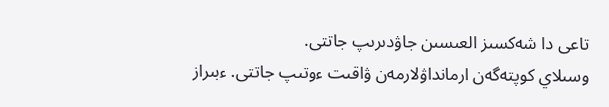تاعى دا شەكسىز العىسىن جاۋدىرىپ جاتتى.
وسىلاي كوپتەگەن ارمانداۋلارمەن ۋاقىت ءوتىپ جاتتى. ءبىراز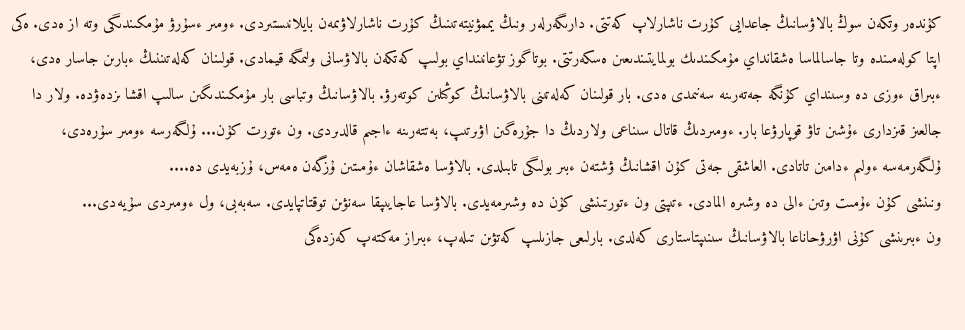كۇندەر وتكەن سوڭ بالاۋسانىڭ جاعدايى كۇرت ناشارلاپ كەتتى. دارىگەرلەر ونىڭ يممۋنيتەتىنىڭ كۇرت ناشارلاۋىمەن بايلانىستىردى. ءومىر ءسۇرۋ مۇمكىندىگى وتە از ەدى. ەكى اپتا كولەمىندە وتا جاسالماسا ەشقانداي مۇمكىندىك بولمايتىندىعىن ەسكەرتتى. بوتاگوز تۋعانىنداي بولىپ كەتكەن بالاۋسانى ولىمگە قيمادى. قولىنان كەلەتىننىڭ ءبارىن جاسار ەدى، ءبىراق ءوزى دە وسىنداي كۇنگە جەتەرىنە سەنىمدى ەدى. بار قولىنان كەلەتىنى بالاۋسانىڭ كوڭىلىن كوتەرۋ. بالاۋسانىڭ وتباسى بار مۇمكىندىگىن سالىپ اقشا ىزدەۋدە. ولار دا جالعىز قىزدارى ءۇشىن تاۋ قوپارۋعا بار. ءومىردىڭ قاتال سىناعى ولاردىڭ دا جۇرەگىن اۋىرتىپ، بەتتەرىنە ءاجىم قالدىردى. ون ءتورت كۇن... ۇلگەرسە ءومىر سۇرەدى، ۇلگەرمەسە ءولىم ءدامىن تاتادى. العاشقى جەتى كۇن اقشانىڭ ۋشتەن ءبىر بولىگى تابىلدى. بالاۋسا ەشقاشان ءۇمىتىن ۇزگەن ەمەس، ۇزبەيدى دە....
ونىنشى كۇن ءۇمىت وتىن ءالى دە وشىرە المادى. ءتىپتى ون ءتورتىنشى كۇن دە وشىرمەيدى. بالاۋسا عاجايىپقا سەنۋىن توقتاتپايدى. سەبەبى، ول ءومىردى سۇيەدى...
ون ءبىرىنشى كۇنى اۋرۋحاناعا بالاۋسانىڭ سىنىپتاستارى كەلدى. بارلىعى جازىلىپ كەتۋىن تىلەپ، ءبىراز مەكتەپ كەزدەگى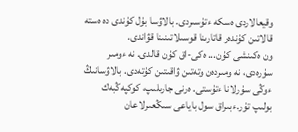وقيعالاردى ەسكە ءتۇسىردى. بالاۋسا بۇل كۇندى دە ەستە قالاتىن كۇندەر قاتارىنا قوسىلاتىنىنا قۋاندى.
ون ەكىنشى كۇن... ەكى-اق كۇن قالدى. نە ءومىر سۇرەدى، نە ومىردەن وتەتىن ۋاقىتىن كۇتەدى. بالاۋسانىڭ ءوڭى سۇرلانا ءتۇستى. ەرنى جارىلىپ، كوكپەڭبەك بولىپ تۇر.ءبىراق سول باياعى سىڭعىرلاعان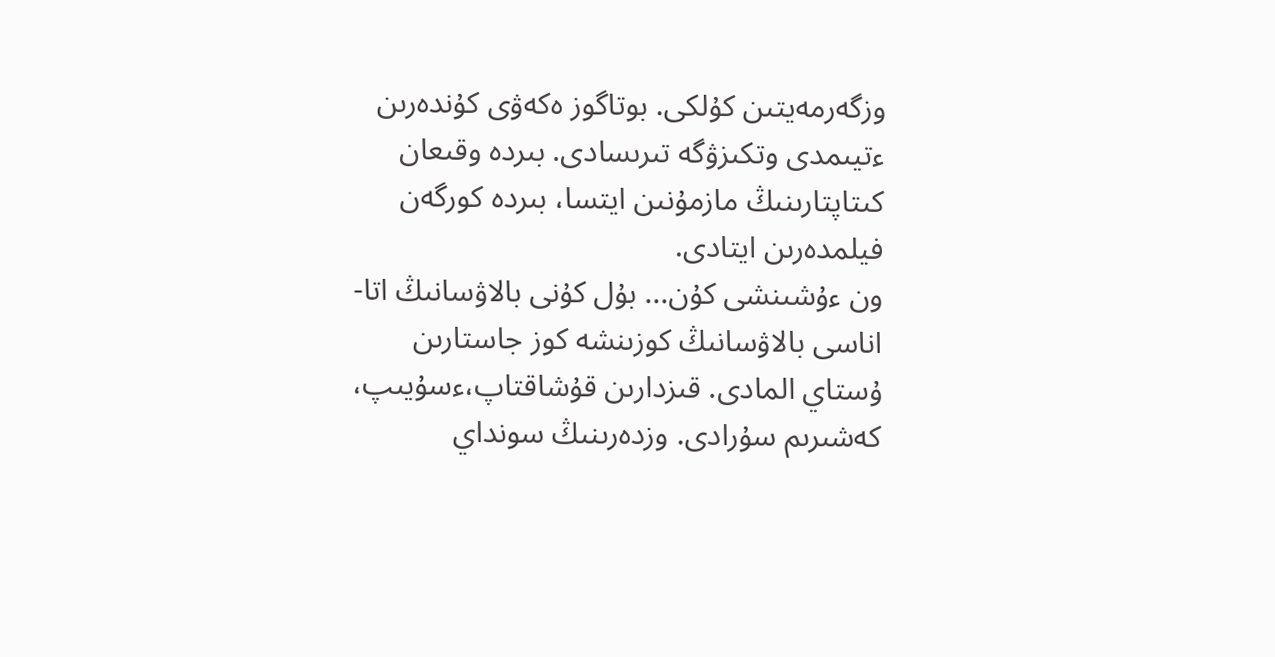وزگەرمەيتىن كۇلكى. بوتاگوز ەكەۋى كۇندەرىن ءتيىمدى وتكىزۋگە تىرىسادى. بىردە وقىعان كىتاپتارىنىڭ مازمۇنىن ايتسا، بىردە كورگەن فيلمدەرىن ايتادى.
ون ءۇشىنشى كۇن... بۇل كۇنى بالاۋسانىڭ اتا-اناسى بالاۋسانىڭ كوزىنشە كوز جاستارىن ۇستاي المادى. قىزدارىن قۇشاقتاپ،ءسۇيىپ، كەشىرىم سۇرادى. وزدەرىنىڭ سونداي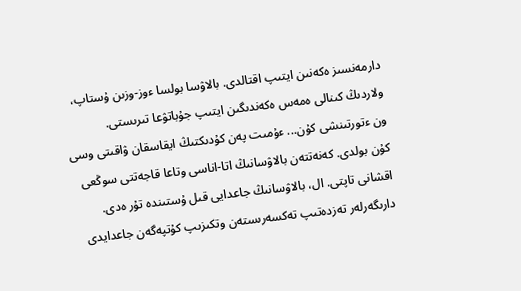دارمەنسىز ەكەنىن ايتىپ اقتالدى. بالاۋسا بولسا ءوز-وزىن ۇستاپ، ولاردىڭ كىنالى ەمەس ەكەندىگىن ايتىپ جۇباتۋعا تىرىستى.
ون ءتورتىنشى كۇن... ءۇمىت پەن كۇدىكتىڭ ايقاسقان ۋاقىتى وسى كۇن بولدى. كەنەتتەن بالاۋسانىڭ اتا-اناسى وتاعا قاجەتتى سوڭعى اقشانى تاپتى. ال، بالاۋسانىڭ جاعدايى قىل ۇستىندە تۇر ەدى. دارىگەرلەر تەزدەتىپ تەكسەرىستەن وتكىزىپ كۇتپەگەن جاعدايدى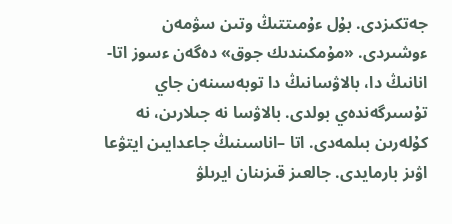جەتكىزدى. بۇل ءۇمىتتىڭ وتىن سۋمەن ءوشىردى. «مۇمكىندىك جوق» دەگەن ءسوز اتا-انانىڭ دا، بالاۋسانىڭ دا توبەسىنەن جاي تۇسىرگەندەي بولدى. بالاۋسا نە جىلارىن، نە كۇلەرىن بىلمەدى. اتا –اناسىنىڭ جاعدايىن ايتۋعا اۋىز بارمايدى. جالعىز قىزىنان ايرىلۋ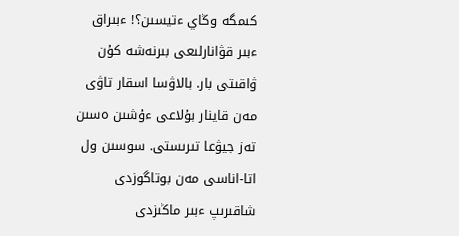كىمگە وڭاي ءتيسىن؟! ءبىراق ءبىر قۋانارلىعى بىرنەشە كۇن ۋاقىتى بار. بالاۋسا اسقار تاۋى مەن قاينار بۇلاعى ءۇشىن ەسىن تەز جيۋعا تىرىستى. سوسىن ول اتا-اناسى مەن بوتاگوزدى شاقىرىپ ءبىر ماڭىزدى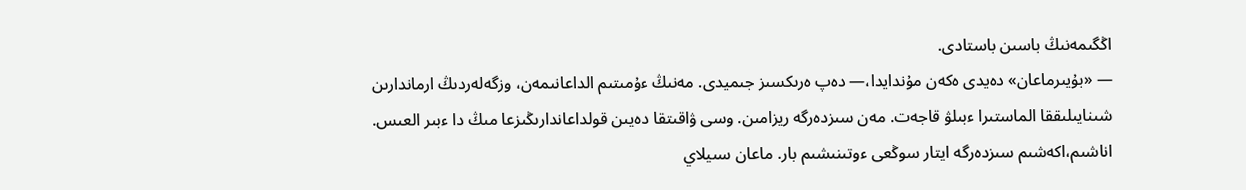اڭگىمەنىڭ باسىن باستادى.
― «بۇيىرماعان» دەيدى ەكەن مۇندايدا،― دەپ ەرىكسىز جىميدى. مەنىڭ ءۇمىتىم الداعانىمەن، وزگەلەردىڭ ارماندارىن شىنايىلىققا الماستىرا ءبىلۋ قاجەت. مەن سىزدەرگە ريزامىن. وسى ۋاقىتقا دەيىن قولداعاندارىڭىزعا مىڭ دا ءبىر العىس. اناشىم،اكەشىم سىزدەرگە ايتار سوڭعى ءوتىنىشىم بار. ماعان سىيلاي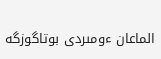الماعان ءومىردى بوتاگوزگە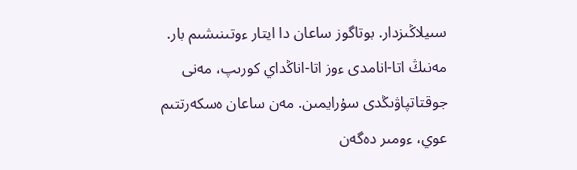سىيلاڭىزدار. بوتاگوز ساعان دا ايتار ءوتىنىشىم بار. مەنىڭ اتا-انامدى ءوز اتا-اناڭداي كورىپ، مەنى جوقتاتپاۋىڭدى سۇرايمىن. مەن ساعان ەسكەرتتىم عوي، ءومىر دەگەن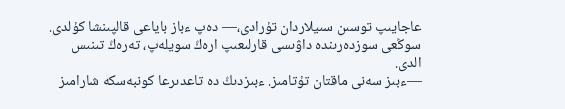عاجايىپ توسىن سىيلاردان تۇرادى،― دەپ ءباز باياعى قالپىنشا كۇلدى. سوڭعى سوزدەرىندە داۋىسى قارلىعىپ ارەڭ سويلەپ، تەرەڭ تىنىس الدى.
―ءبىز سەنى ماقتان تۇتامىز. ءبىزدىڭ دە تاعدىرعا كونبەسكە شارامىز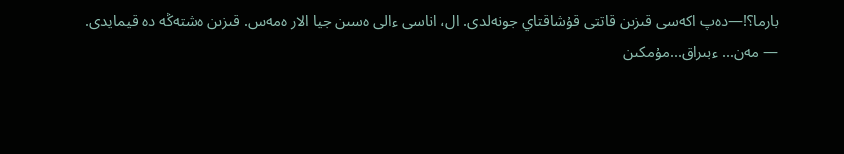بارما؟!―دەپ اكەسى قىزىن قاتتى قۇشاقتاي جونەلدى. ال، اناسى ءالى ەسىن جيا الار ەمەس. قىزىن ەشتەڭە دە قيمايدى.
― مەن... ءبىراق...مۇمكىن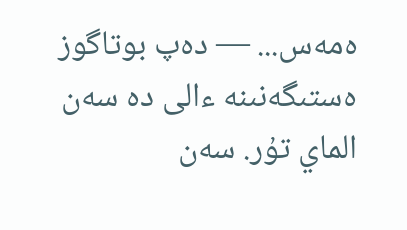ەمەس... ― دەپ بوتاگوز ەستىگەنىنە ءالى دە سەن الماي تۇر. سەن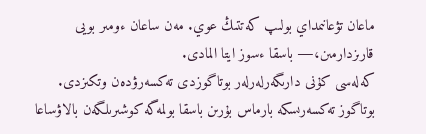ماعان تۋعانىمداي بولىپ كەتتىڭ عوي. مەن ساعان ءومىر بويى قارىزدارمىن،― باسقا ءسوز ايتا المادى.
كەلەسى كۇنى دارىگەرلەرلەر بوتاگوزدى تەكسەرۋدەن وتكىزدى. بوتاگوز تەكسەرىسكە بارماس بۇرىن باسقا بولمەگە كوشىرىلگەن بالاۋساعا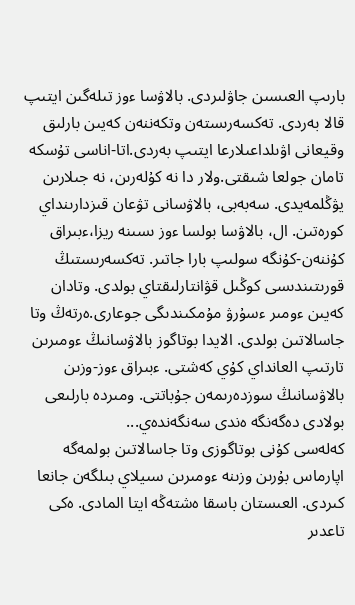بارىپ العىسىن جاۋلىردى. بالاۋسا ءوز تىلەگىن ايتىپ قالا بەردى. تەكسەرىستەن وتكەننەن كەيىن بارلىق وقيعانى اۋىلداعىلارعا ايتىپ بەردى.اتا-اناسى تۇسكە تامان جولعا شىقتى.ولار دا نە كۇلەرىن، نە جىلارىن يۋڭلمەيدى. سەبەبى، بالاۋسانى تۋعان قىزدارىنداي كورەتىن. ال، بالاۋسا بولسا ءوز ىسىنە ريزا،ءبىراق كۇننەن-كۇنگە سولىپ بارا جاتىر. تەكسەرىستىڭ قورىتىندىسى كوڭىل قۋانتارلىقتاي بولدى. وتادان كەيىن ءومىر ءسۇرۋ مۇمكىندىگى جوعارى.ەرتەڭ وتا جاسالاتىن بولدى. الايدا بوتاگوز بالاۋسانىڭ ءومىرىن تارتىپ العانداي كۇي كەشتى. ءبىراق ءوز-وزىن بالاۋسانىڭ سوزدەرىمەن جۇباتتى. ومىردە بارلىعى بولادى دەگەنگە ەندى سەنگەندەي...
كەلەسى كۇنى بوتاگوزى وتا جاسالاتىن بولمەگە اپارماس بۇرىن وزىنە ءومىرىن سىيلاي بىلگەن جانعا كىردى. العىستان باسقا ەشتەڭە ايتا المادى. ەكى تاعدىر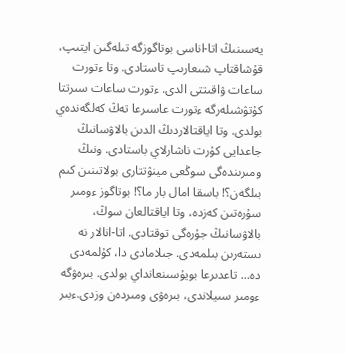يەسىنىڭ اتا-اناسى بوتاگوزگە تىلەگىن ايتىپ، قۇشاقتاپ شىعارىپ تاستادى. وتا ءتورت ساعات ۋاقىتتى الدى. ءتورت ساعات سىرتتا كۇتۋشىلەرگە ءتورت عاسىرعا تەڭ كەلگەندەي بولدى. وتا اياقتالاردىڭ الدىن بالاۋسانىڭ جاعدايى كۇرت ناشارلاي باستادى. ونىڭ ومىرىندەگى سوڭعى مينۋتتارى بولاتىنىن كىم بىلگەن؟! باسقا امال بار ما؟! بوتاگوز ءومىر سۇرەتىن كەزدە، وتا اياقتالعان سوڭ، بالاۋسانىڭ جۇرەگى توقتادى. اتا-انالار نە ىستەرىن بىلمەدى. جىلامادى دا، كۇلمەدى دە... تاعدىرعا بويۇسىنعانداي بولدى. بىرەۋگە ءومىر سىيلاندى، بىرەۋى ومىردەن وزدى.ءبىر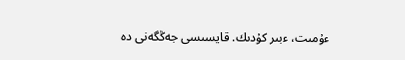ءۇمىت، ءبىر كۇدىك. قايسىسى جەڭگەنى دە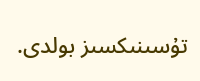تۇسىنىكسىز بولدى.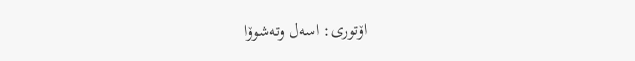اۆتورى: اسەل وتەشوۆا